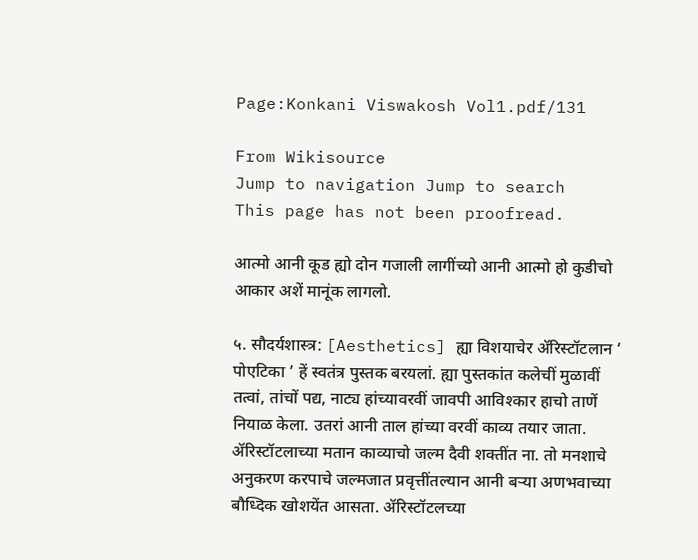Page:Konkani Viswakosh Vol1.pdf/131

From Wikisource
Jump to navigation Jump to search
This page has not been proofread.

आत्मो आनी कूड ह्यो दोन गजाली लागींच्यो आनी आत्मो हो कुडीचो आकार अशें मानूंक लागलो.

५. सौदर्यशास्त्र: [Aesthetics] ह्या विशयाचेर ॲरिस्टॉटलान ‘ पोएटिका ’ हें स्वतंत्र पुस्तक बरयलां. ह्या पुस्तकांत कलेचीं मुळावीं तत्वां, तांचों पद्य, नाट्य हांच्यावरवीं जावपी आविश्कार हाचो ताणें नियाळ केला. उतरां आनी ताल हांच्या वरवीं काव्य तयार जाता. ॲरिस्टॉटलाच्या मतान काव्याचो जल्म दैवी शक्तींत ना. तो मनशाचे अनुकरण करपाचे जल्मजात प्रवृत्तींतल्यान आनी बऱ्या अणभवाच्या बौध्दिक खोशयेंत आसता. ॲरिस्टॉटलच्या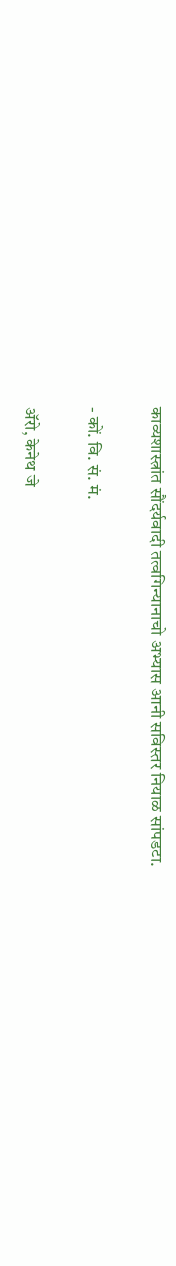काव्यशास्त्रांत सौंदर्यवादी तत्वगिन्यानाचो अभ्यास आनी सविस्तर नियाळ सांपडटा.

- कों. वि. सं. मं.

ॲरो, केनेथ जे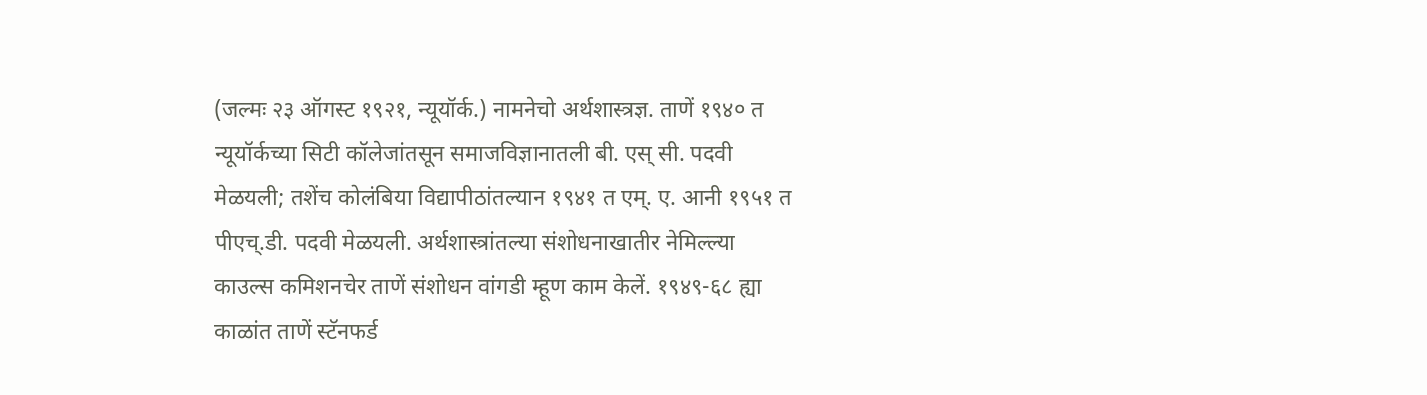(जल्मः २३ ऑगस्ट १९२१, न्यूयॉर्क.) नामनेचो अर्थशास्त्रज्ञ. ताणें १९४० त न्यूयॉर्कच्या सिटी कॉलेजांतसून समाजविज्ञानातली बी. एस् सी. पदवी मेळयली; तशेंच कोलंबिया विद्यापीठांतल्यान १९४१ त एम्. ए. आनी १९५१ त पीएच्.डी. पदवी मेळयली. अर्थशास्त्रांतल्या संशोधनाखातीर नेमिल्ल्या काउल्स कमिशनचेर ताणें संशोधन वांगडी म्हूण काम केलें. १९४९-६८ ह्या काळांत ताणें स्टॅनफर्ड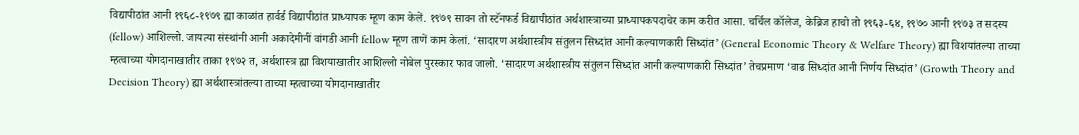विद्यापीठांत आनी १९६८-१९७९ ह्या काळांत हार्वर्ड विद्यापीठांत प्राध्यापक म्हूण काम केलें. १९७९ सावन तो स्टॅनफर्ड विद्यापीठांत अर्थशास्त्राच्या प्राध्यापकपदाचेर काम करीत आसा. चर्चिल कॉलेज, केब्रिज हाचो तो १९६३-६४, १९७० आनी १९७३ त सदस्य (fellow) आशिल्लो. जायत्या संस्थांनी आनी अकादेमीनीं वांगडी आनी fellow म्हूण ताणें काम केलां. ‘सादारण अर्थशास्त्रीय संतुलन सिध्दांत आनी कल्याणकारी सिध्दांत’ (General Economic Theory & Welfare Theory) ह्या विशयांतल्या ताच्या म्हत्वाच्या योगदानाखातीर ताका १९७२ त, अर्थशास्त्र ह्या विशयाखातीर आशिल्लो नोबेल पुरस्कार फाव जालो. ‘सादारण अर्थशास्त्रीय संतुलन सिध्दांत आनी कल्याणकारी सिध्दांत’ तेचप्रमाण ‘वाढ सिध्दांत आनी निर्णय सिध्दांत’ (Growth Theory and Decision Theory) ह्या अर्थशास्त्रांतल्या ताच्या म्हत्वाच्या योगदानाखातीर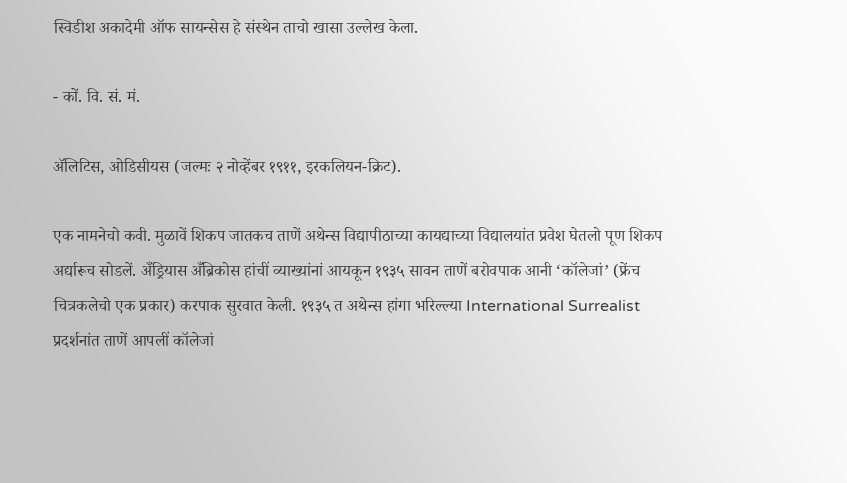स्विडीश अकादेमी ऑफ सायन्सेस हे संस्थेन ताचो खासा उल्लेख केला.

- कों. वि. सं. मं.

ॲलिटिस, ओडिसीयस (जल्मः २ नोव्हेंबर १९११, इरकलियन-क्रिट).

एक नामनेचो कवी. मुळावें शिकप जातकच ताणें अथेन्स विद्यापीठाच्या कायद्याच्या विद्यालयांत प्रवेश घेतलो पूण शिकप अर्द्यारूच सोडलें. अँड्रियास अँब्रिकोस हांचीं व्याख्यांनां आयकून १९३५ सावन ताणें बरोवपाक आनी ‘कॉलेजां’ (फ्रेंच चित्रकलेचो एक प्रकार) करपाक सुरवात केली. १९३५ त अथेन्स हांगा भरिल्ल्या International Surrealist प्रदर्शनांत ताणें आपलीं कॉलेजां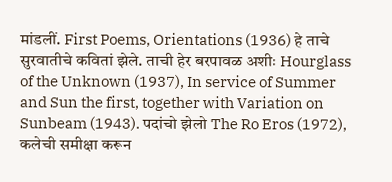मांडलीं. First Poems, Orientations (1936) हे ताचे सुरवातीचे कवितां झेले. ताची हेर बरपावळ अशीः Hourglass of the Unknown (1937), In service of Summer and Sun the first, together with Variation on Sunbeam (1943). पदांचो झेलो The Ro Eros (1972), कलेची समीक्षा करून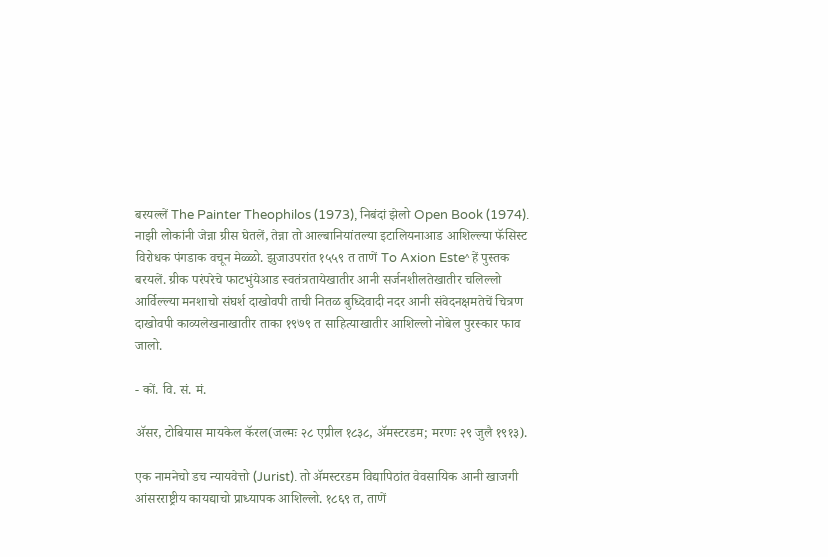बरयल्लें The Painter Theophilos (1973), निबंदां झेलो Open Book (1974). नाझी लोकांनी जेन्ना ग्रीस घेतलें, तेन्ना तो आल्बानियांतल्या इटालियनाआड आशिल्ल्या फॅसिस्ट विरोधक पंगडाक वचून मेळ्ळो. झुजाउपरांत १५५९ त ताणें To Axion Esteᶺ हें पुस्तक बरयलें. ग्रीक परंपरेचे फाटभुंयेआड स्वतंत्रतायेखातीर आनी सर्जनशीलतेखातीर चलिल्लो आर्विल्ल्या मनशाचो संघर्श दाखोवपी ताची नितळ बुध्दिवादी नदर आनी संवेदनक्षमतेचें चित्रण दाखोवपी काव्यलेखनाखातीर ताका १९७९ त साहित्याखातीर आशिल्लो नोबेल पुरस्कार फाव जालो.

- कों. वि. सं. मं.

ॲसर, टोबियास मायकेल कॅरल(जल्मः २८ एप्रील १८३८, ॲमस्टरडम; मरणः २९ जुलै १९१३).

एक नामनेचो डच न्यायवेत्तो (Jurist). तो ॲमस्टरडम विद्यापिठांत वेवसायिक आनी खाजगी आंसरराष्ट्रीय कायद्याचो प्राध्यापक आशिल्लो. १८६९ त, ताणें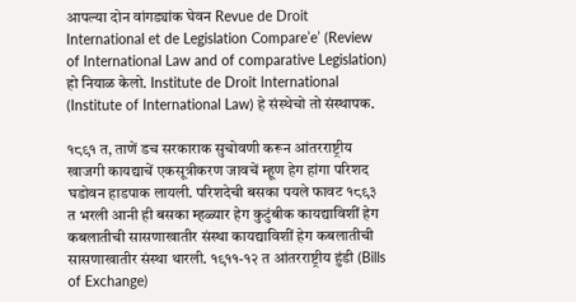आपल्या दोन वांगड्यांक घेवन Revue de Droit International et de Legislation Compare’e’ (Review of International Law and of comparative Legislation) हो नियाळ केलो. Institute de Droit International (Institute of International Law) हे संस्थेचो तो संस्थापक.

१८९१ त, ताणें डच सरकाराक सुचोवणी करून आंतरराष्ट्रीय खाजगी कायद्याचें एकसूत्रीकरण जावचें म्हूण हेग हांगा परिशद घडोवन हाडपाक लायली. परिशदेची बसका पयले फावट १८९३ त भरली आनी ही बसका म्हळ्यार हेग कुटुंबीक कायद्याविशीं हेग कबलातीची सासणाखातीर संस्था कायद्याविशीं हेग कबलातीची सासणाखातीर संस्था थारली. १९११-१२ त आंतरराष्ट्रीय हुंडी (Bills of Exchange)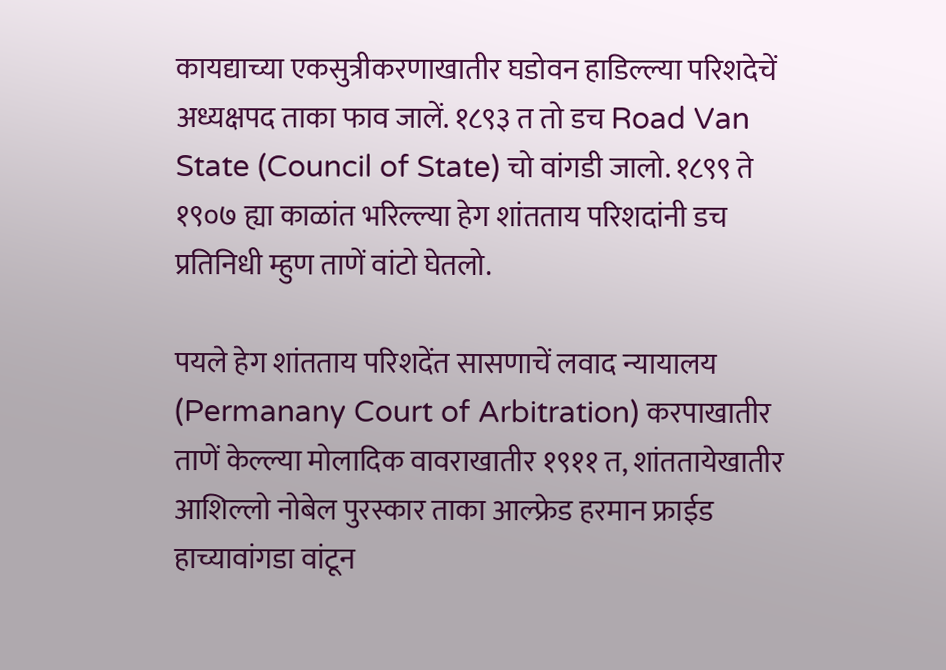कायद्याच्या एकसुत्रीकरणाखातीर घडोवन हाडिल्ल्या परिशदेचें अध्यक्षपद ताका फाव जालें. १८९३ त तो डच Road Van State (Council of State) चो वांगडी जालो. १८९९ ते १९०७ ह्या काळांत भरिल्ल्या हेग शांतताय परिशदांनी डच प्रतिनिधी म्हुण ताणें वांटो घेतलो.

पयले हेग शांतताय परिशदेंत सासणाचें लवाद न्यायालय (Permanany Court of Arbitration) करपाखातीर ताणें केल्ल्या मोलादिक वावराखातीर १९११ त, शांततायेखातीर आशिल्लो नोबेल पुरस्कार ताका आल्फ्रेड हरमान फ्राईड हाच्यावांगडा वांटून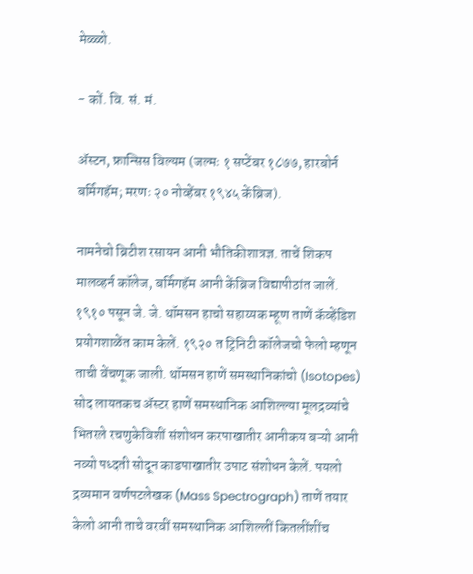मेळ्ळो.

- कों. वि. सं. मं.

ॲस्टन, फ्रान्सिस विल्यम (जल्मः १ सप्टेंबर १८७७, हारबोर्न बर्मिगहॅम; मरणः २० नोव्हेंबर १९४५ केंब्रिज).

नामनेचो ब्रिटीश रसायन आनी भौतिकीशात्रज्ञ. ताचें शिकप मालव्हर्न कॉलेज, बर्मिगहॅम आनी केंब्रिज विद्यापीठांत जालें. १९१० पसून जे. जे. थॉमसन हाचो सहाय्यक म्हूण ताणें कॅव्हेंडिश प्रयोगशाळेंत काम केलें. १९२० त ट्रिनिटी कॉलेजचो फेलो म्हणून ताची वेंचणूक जाली. थॉमसन हाणें समस्थानिकांचो (Isotopes) सोद लायतकच ॲस्टर हाणें समस्थानिक आशिल्ल्या मूलद्रव्यांचे भितरले रचणुकेविशीं संशोधन करपाखातीर आनीकय बऱ्यो आनी नव्यो पध्दती सोदून काडपाखातीर उपाट संशोधन केलें. पयलो द्रव्यमान वर्णपटलेखक (Mass Spectrograph) ताणें तयार केलो आनी ताचे वरवीं समस्थानिक आशिल्लीं कितलींशींच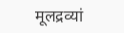मूलद्रव्यां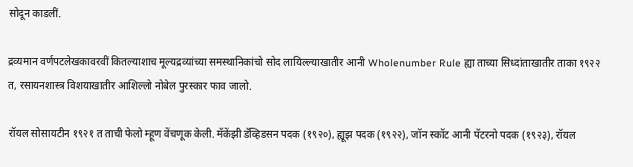सोदून काडलीं.

द्रव्यमान वर्णपटलेखकावरवीं कितल्याशाच मूल्यद्रव्यांच्या समस्थानिकांचो सोद लायिल्ल्याखातीर आनी Wholenumber Rule ह्या ताच्या सिध्दांताखातीर ताका १९२२ त, रसायनशास्त्र विशयाखातीर आशिल्लो नोबेल पुरस्कार फाव जालो.

रॉयल सोसायटीन १९२१ त ताची फेलो म्हूण वेंचणूक केली. मॅकेंझी डॅव्हिडसन पदक (१९२०), ह्यूझ पदक (१९२२), जॉन स्कॉट आनी पॅटरनो पदक (१९२३), रॉयल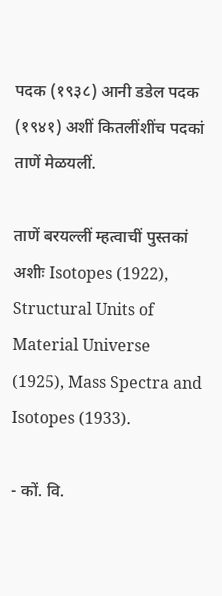पदक (१९३८) आनी डडेल पदक (१९४१) अशीं कितलींशींच पदकां ताणें मेळयलीं.

ताणें बरयल्लीं म्हत्वाचीं पुस्तकां अशीः Isotopes (1922), Structural Units of Material Universe (1925), Mass Spectra and Isotopes (1933).

- कों. वि.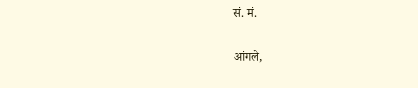सं. मं.

आंगले,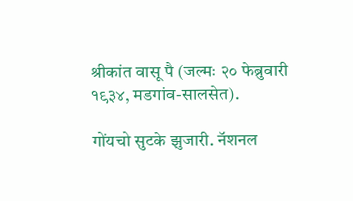श्रीकांत वासू पै (जल्मः २० फेब्रुवारी १९३४, मडगांव-सालसेत).

गोंयचो सुटके झुजारी. नॅशनल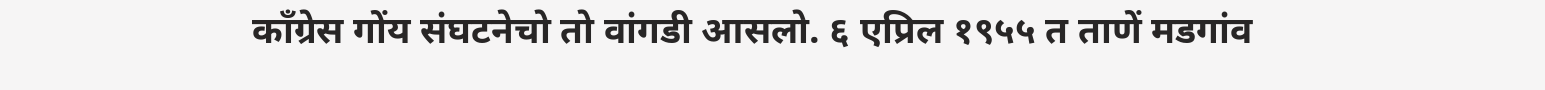काँग्रेस गोंय संघटनेचो तो वांगडी आसलो. ६ एप्रिल १९५५ त ताणें मडगांव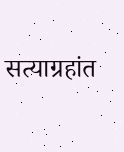सत्याग्रहांत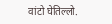वांटो घेतिल्लो.